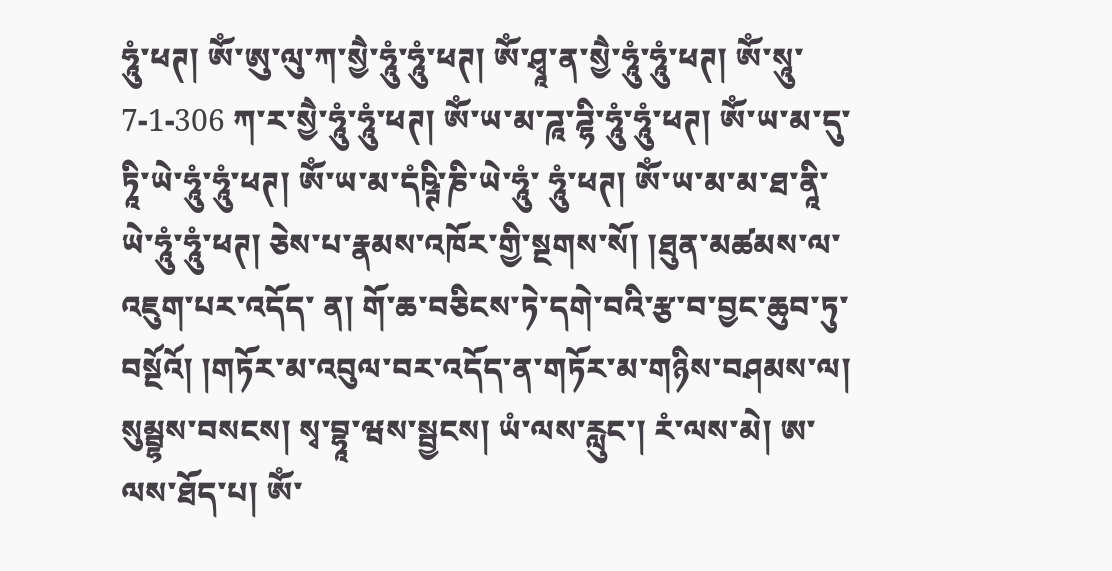ཧཱུཾ་ཕཊ། ༀ་ཨུ་ལུ་ཀ་སྱཻ་ཧཱུཾ་ཧཱུཾ་ཕཊ། ༀ་ཤྭཱ་ན་སྱཻ་ཧཱུཾ་ཧཱུཾ་ཕཊ། ༀ་སཱུ་ 7-1-306 ཀ་ར་སྱཻ་ཧཱུཾ་ཧཱུཾ་ཕཊ། ༀ་ཡ་མ་ཌཱ་ཌྷི་ཧཱུཾ་ཧཱུཾ་ཕཊ། ༀ་ཡ་མ་དུ་ཏཱི་ཡེ་ཧཱུཾ་ཧཱུཾ་ཕཊ། ༀ་ཡ་མ་དཾཥྚི་ཎི་ཡེ་ཧཱུཾ་ ཧཱུཾ་ཕཊ། ༀ་ཡ་མ་མ་ཐ་ནཱི་ཡེ་ཧཱུཾ་ཧཱུཾ་ཕཊ། ཅེས་པ་རྣམས་འཁོར་གྱི་སྔགས་སོ། །ཐུན་མཚམས་ལ་འཇུག་པར་འདོད་ ན། གོ་ཆ་བཅིངས་ཏེ་དགེ་བའི་རྩ་བ་བྱང་ཆུབ་ཏུ་བསྔོའོ། །གཏོར་མ་འབུལ་བར་འདོད་ན་གཏོར་མ་གཉིས་བཤམས་ལ། སུམྦྷས་བསངས། སྭ་བྷཱ་ཝས་སྦྱངས། ཡཾ་ལས་རླུང་། རཾ་ལས་མེ། ཨ་ལས་ཐོད་པ། ༀ་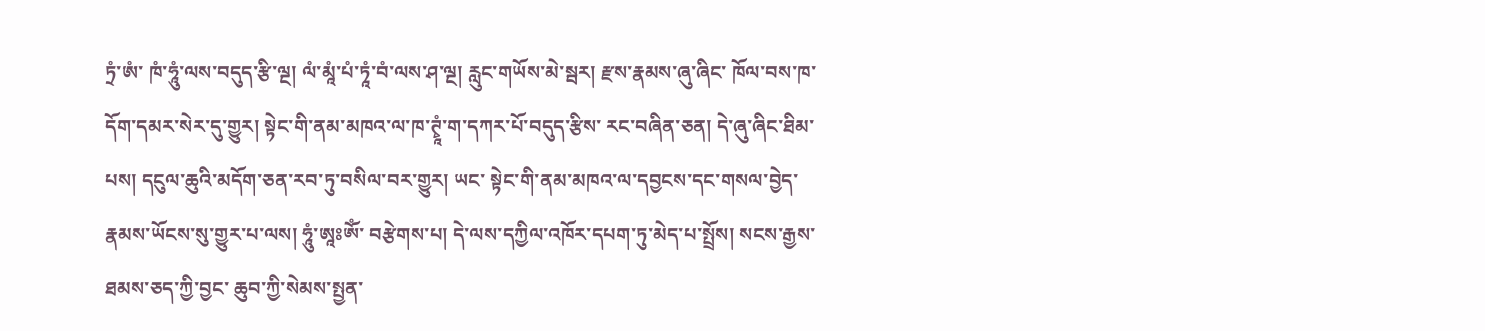ཏྲཾ་ཨཾ་ ཁཾ་ཧཱུཾ་ལས་བདུད་རྩི་ལྔ། ལཾ་མཱཾ་པཾ་ཏཱཾ་བཾ་ལས་ཤ་ལྔ། རླུང་གཡོས་མེ་སྦར། རྫས་རྣམས་ཞུ་ཞིང་ ཁོལ་བས་ཁ་དོག་དམར་སེར་དུ་གྱུར། སྟེང་གི་ནམ་མཁའ་ལ་ཁ་ཊྭཱཾ་ག་དཀར་པོ་བདུད་རྩིས་ རང་བཞིན་ཅན། དེ་ཞུ་ཞིང་ཐིམ་པས། དངུལ་ཆུའི་མདོག་ཅན་རབ་ཏུ་བསིལ་བར་གྱུར། ཡང་ སྟེང་གི་ནམ་མཁའ་ལ་དབྱངས་དང་གསལ་བྱེད་རྣམས་ཡོངས་སུ་གྱུར་པ་ལས། ཧཱུཾ་ཨཱཿༀ་ བརྩེགས་པ། དེ་ལས་དཀྱིལ་འཁོར་དཔག་ཏུ་མེད་པ་སྤྲོས། སངས་རྒྱས་ཐམས་ཅད་ཀྱི་བྱང་ ཆུབ་ཀྱི་སེམས་སྤྱན་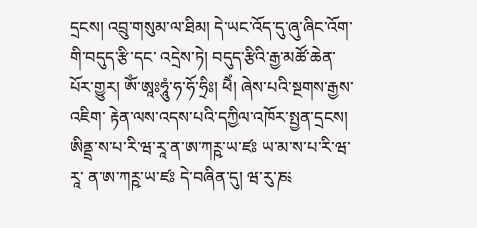དྲངས། འབྲུ་གསུམ་ལ་ཐིམ། དེ་ཡང་འོད་དུ་ཞུ་ཞིང་འོག་གི་བདུད་རྩི་དང་ འདྲེས་ཏེ། བདུད་རྩིའི་རྒྱ་མཚོ་ཆེན་པོར་གྱུར། ༀ་ཨཱཿཧཱུཾ་ཧ་ཧོ་ཧྲིཿ། ཕཻཾ། ཞེས་པའི་སྔགས་རྒྱས་འཇིག་ རྟེན་ལས་འདས་པའི་དཀྱིལ་འཁོར་སྤྱན་དྲངས། ཨིནྡྲ་ས་པ་རི་ཝ་རཱ་ན་ཨ་ཀཪྵ་ཡ་ཛཿ ཡ་མ་ས་པ་རི་ཝ་རཱ་ ན་ཨ་ཀཪྵ་ཡ་ཛཿ དེ་བཞིན་དུ། ཝ་རུ་ཎ༴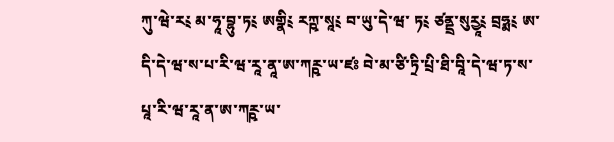ཀུ་ཝེ་ར༴ མ་ཧཱ་བྷུ་ཏ༴ ཨགྣི༴ རཀྵ་སཱ༴ བ་ཡུ་དེ་ཝ་ ཏ༴ ཙནྡྲ་སུརྱཱ༴ བྲཧྨ༴ ཨ་དི་དེ་ཝ་ས་པ་རི་ཝ་རཱ་ནཱ་ཨ་ཀཪྵ་ཡ་ཛཿ བེ་མ་ཙི་ཏྲི་པྲི་ཐི་བཱི་དེ་ཝ་ཏ་ས་ པཱ་རི་ཝ་རཱ་ན་ཨ་ཀཪྵ་ཡ་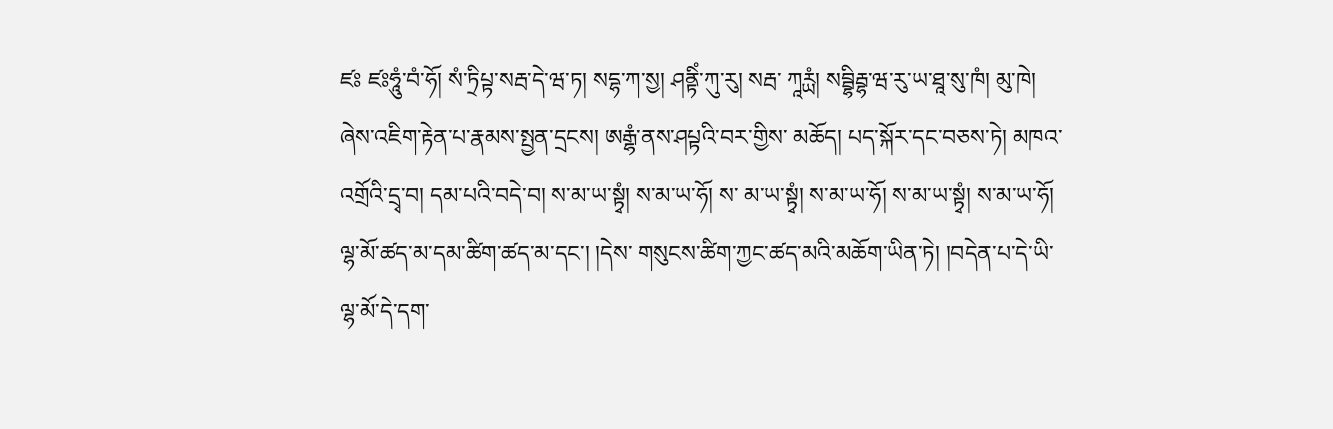ཛཿ ཛཿཧཱུཾ་བཾ་ཧོ། སཾ་ཏྲིཔྟ་སརྦ་དེ་ཝ་ཏ། སདྷ་ཀ་སྱ། ཤནྟིཾ་ཀུ་རུ། སརྦ་ ཀཱཪྻཾ། སབྦྷིརྦྷ་ཝ་རུ་ཡ་ཐཱ་སུ་ཁཾ། མུ་ཁེ། ཞེས་འཇིག་རྟེན་པ་རྣམས་སྤྱན་དྲངས། ཨརྒྷཾ་ནས་ཤཔྟའི་བར་གྱིས་ མཆོད། པད་སྐོར་དང་བཅས་ཏེ། མཁའ་འགྲོའི་དྲྭ་བ། དམ་པའི་བདེ་བ། ས་མ་ཡ་སྟྭཾ། ས་མ་ཡ་ཧོ། ས་ མ་ཡ་སྟྭཾ། ས་མ་ཡ་ཧོ། ས་མ་ཡ་སྟྭཾ། ས་མ་ཡ་ཧོ། ལྷ་མོ་ཚད་མ་དམ་ཚིག་ཚད་མ་དང་། །དེས་ གསུངས་ཚིག་ཀྱང་ཚད་མའི་མཆོག་ཡིན་ཏེ། །བདེན་པ་དེ་ཡི་ལྷ་མོ་དེ་དག་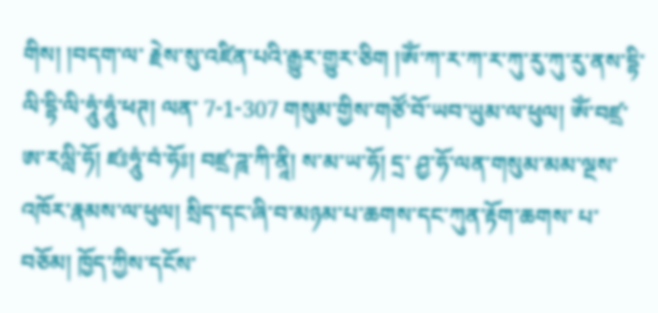གིས། །བདག་ལ་ རྗེས་སུ་འཛིན་པའི་རྒྱུར་གྱུར་ཅིག །ༀ་ཀ་ར་ཀ་ར་ཀུ་རུ་ཀུ་རུ་ནས་དྷི་ལི་དྷི་ལི་ཧཱུཾ་ཧཱུཾ་ཕཊ། ལན་ 7-1-307 གསུམ་གྱིས་གཙོ་བོ་ཡབ་ཡུམ་ལ་ཕུལ། ༀ་བཛྲ་ཨ་རལླི་ཧོ། ཛཿཧཱུཾ་བཾ་ཧོཿ། བཛྲ་ཌཱ་ཀི་ནཱི། ས་མ་ཡ་ཧོ། དྲ་ ཤྱ་ཧོ་ལན་གསུམ་མམ་ལྔས་འཁོར་རྣམས་ལ་ཕུལ། སྲིད་དང་ཞི་བ་མཉམ་པ་ཆགས་དང་ཀུན་རྟོག་ཆགས་ པ་བཅོམ། ཁྱོད་ཀྱིས་དངོས་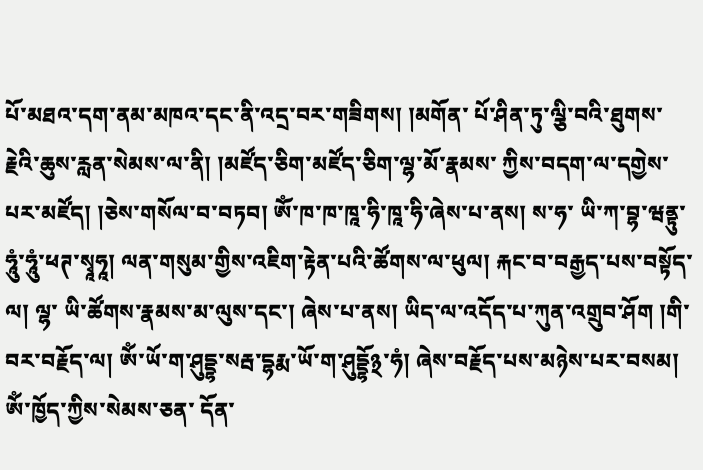པོ་མཐའ་དག་ནམ་མཁའ་དང་ནི་འདྲ་བར་གཟིགས། །མགོན་ པོ་ཤིན་ཏུ་ལྕི་བའི་ཐུགས་རྗེའི་ཆུས་རླན་སེམས་ལ་ནི། །མཛོད་ཅིག་མཛོད་ཅིག་ལྷ་མོ་རྣམས་ ཀྱིས་བདག་ལ་དགྱེས་པར་མཛོད། །ཅེས་གསོལ་བ་བཏབ། ༀ་ཁ་ཁ་ཁཱ་ཧི་ཁཱ་ཧི་ཞེས་པ་ནས། ས་ཧ་ ཡི་ཀ་བྷ་ཝནྟུ་ཧཱུཾ་ཧཱུཾ་ཕཊ་སྭཱཧཱ། ལན་གསུམ་གྱིས་འཇིག་རྟེན་པའི་ཚོགས་ལ་ཕུལ། རྐང་བ་བརྒྱད་པས་བསྟོད་ལ། ལྷ་ ཡི་ཚོགས་རྣམས་མ་ལུས་དང་། ཞེས་པ་ནས། ཡིད་ལ་འདོད་པ་ཀུན་འགྲུབ་ཤོག །གི་བར་བརྗོད་ལ། ༀ་ཡོ་ག་ཤུདྡྷ་སརྦ་དྷརྨ་ཡོ་ག་ཤུདྡྷོ྅་ཧཾ། ཞེས་བརྗོད་པས་མཉེས་པར་བསམ། ༀ་ཁྱོད་ཀྱིས་སེམས་ཅན་ དོན་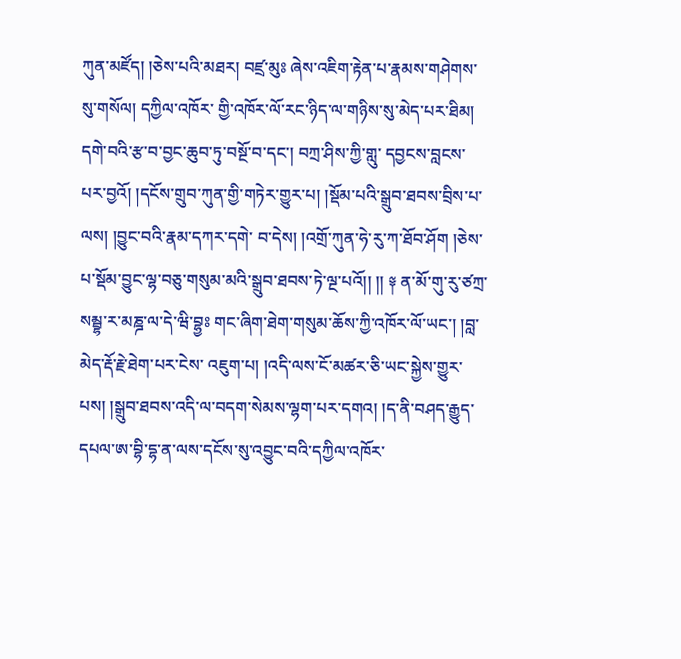ཀུན་མཛོད། །ཅེས་པའི་མཐར། བཛྲ་མུཿ ཞེས་འཇིག་རྟེན་པ་རྣམས་གཤེགས་སུ་གསོལ། དཀྱིལ་འཁོར་ གྱི་འཁོར་ལོ་རང་ཉིད་ལ་གཉིས་སུ་མེད་པར་ཐིམ། དགེ་བའི་རྩ་བ་བྱང་ཆུབ་ཏུ་བསྔོ་བ་དང་། བཀྲ་ཤིས་ཀྱི་གླུ་ དབྱངས་བླངས་པར་བྱའོ། །དངོས་གྲུབ་ཀུན་གྱི་གཏེར་གྱུར་པ། །སྡོམ་པའི་སྒྲུབ་ཐབས་བྲིས་པ་ལས། །བྱུང་བའི་རྣམ་དཀར་དགེ་ བ་དེས། །འགྲོ་ཀུན་ཧེ་རུ་ཀ་ཐོབ་ཤོག །ཅེས་པ་སྡོམ་བྱུང་ལྷ་བཅུ་གསུམ་མའི་སྒྲུབ་ཐབས་ཏེ་ལྔ་པའོ།། །། ༈ ན་མོ་གུ་རུ་ཙཀྲ་སམྦྷ་ར་མཎྜ་ལ་དེ་ཝི་བྷྱཿ གང་ཞིག་ཐེག་གསུམ་ཆོས་ཀྱི་འཁོར་ལོ་ཡང་། །བླ་མེད་རྡོ་རྗེ་ཐེག་པར་ངེས་ འཇུག་པ། །འདི་ལས་ངོ་མཚར་ཅི་ཡང་སྐྱེས་གྱུར་པས། །སྒྲུབ་ཐབས་འདི་ལ་བདག་སེམས་ལྷག་པར་དགའ། །ད་ནི་བཤད་རྒྱུད་ དཔལ་ཨ་བྷི་དྷ་ན་ལས་དངོས་སུ་འབྱུང་བའི་དཀྱིལ་འཁོར་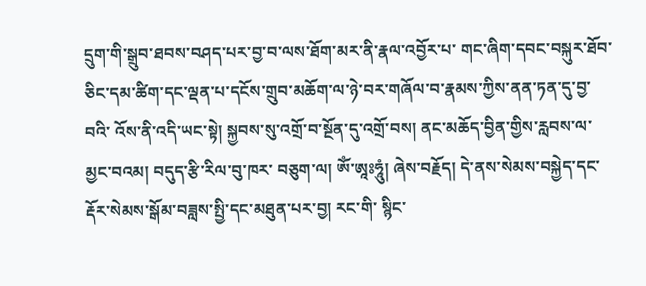དྲུག་གི་སྒྲུབ་ཐབས་བཤད་པར་བྱ་བ་ལས་ཐོག་མར་ནི་རྣལ་འབྱོར་པ་ གང་ཞིག་དབང་བསྐུར་ཐོབ་ཅིང་དམ་ཚིག་དང་ལྡན་པ་དངོས་གྲུབ་མཆོག་ལ་ཉེ་བར་གཞོལ་བ་རྣམས་ཀྱིས་ནན་ཏན་དུ་བྱ་བའི་ འོས་ནི་འདི་ཡང་སྟེ། སྐྱབས་སུ་འགྲོ་བ་སྔོན་དུ་འགྲོ་བས། ནང་མཆོད་བྱིན་གྱིས་རླབས་ལ་མྱང་བའམ། བདུད་རྩི་རིལ་བུ་ཁར་ བཅུག་ལ། ༀ་ཨཱཿཧཱུཾ། ཞེས་བརྗོད། དེ་ནས་སེམས་བསྐྱེད་དང་རྡོར་སེམས་སྒོམ་བཟླས་སྤྱི་དང་མཐུན་པར་བྱ། རང་གི་ སྙིང་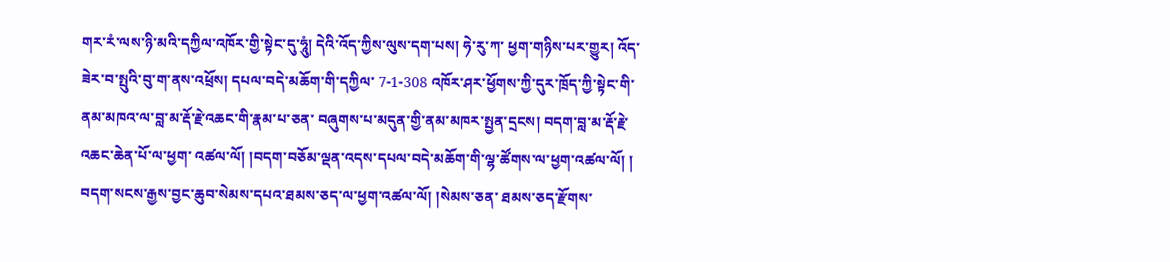གར་རཾ་ལས་ཉི་མའི་དཀྱིལ་འཁོར་གྱི་སྟེང་དུ་ཧཱུཾ། དེའི་འོད་ཀྱིས་ལུས་དག་པས། ཧེ་རུ་ཀ་ ཕྱག་གཉིས་པར་གྱུར། འོད་ཟེར་བ་སྤུའི་བུ་ག་ནས་འཕྲོས། དཔལ་བདེ་མཆོག་གི་དཀྱིལ་ 7-1-308 འཁོར་ཤར་ཕྱོགས་ཀྱི་དུར་ཁྲོད་ཀྱི་སྟེང་གི་ནམ་མཁའ་ལ་བླ་མ་རྡོ་རྗེ་འཆང་གི་རྣམ་པ་ཅན་ བཞུགས་པ་མདུན་གྱི་ནམ་མཁར་སྤྱན་དྲངས། བདག་བླ་མ་རྡོ་རྗེ་འཆང་ཆེན་པོ་ལ་ཕྱག་ འཚལ་ལོ། །བདག་བཅོམ་ལྡན་འདས་དཔལ་བདེ་མཆོག་གི་ལྷ་ཚོགས་ལ་ཕྱག་འཚལ་ལོ། ། བདག་སངས་རྒྱས་བྱང་ཆུབ་སེམས་དཔའ་ཐམས་ཅད་ལ་ཕྱག་འཚལ་ལོ། །སེམས་ཅན་ ཐམས་ཅད་རྫོགས་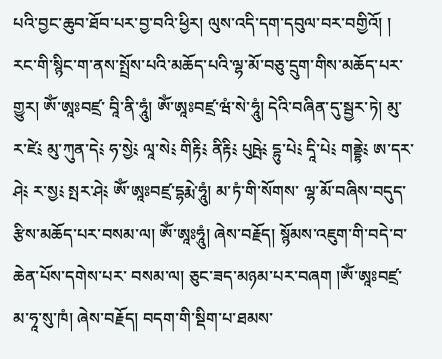པའི་བྱང་ཆུབ་ཐོབ་པར་བྱ་བའི་ཕྱིར། ལུས་འདི་དག་དབུལ་བར་བགྱིའོ། ། རང་གི་སྙིང་ག་ནས་སྤྲོས་པའི་མཆོད་པའི་ལྷ་མོ་བཅུ་དྲུག་གིས་མཆོད་པར་གྱུར། ༀ་ཨཱཿབཛྲ་ བཱི་ནི་ཧཱུཾ། ༀ་ཨཱཿབཛྲ་ཝཾ་སེ་ཧཱུཾ། དེའི་བཞིན་དུ་སྦྱར་ཏེ། མུ་ར་ཛེ༴ མུ་ཀུན་དེ༴ ཧ་སྱེ༴ ལཱ་སེ༴ གིརྟི༴ ནིརྟི༴ པུཥྤེ༴ དྷུ་པེ༴ དཱི་པེ༴ གནྡྷེ༴ ཨ་དར་ཤེ༴ ར་སྱ༴ སྤར་ཤེ༴ ༀ་ཨཱཿབཛྲ་དྷརྨེ་ཧཱུཾ། མ་ཏཾ་གི་སོགས་ ལྷ་མོ་བཞིས་བདུད་རྩིས་མཆོད་པར་བསམ་ལ། ༀ་ཨཱཿཧཱུཾ། ཞེས་བརྗོད། སྙོམས་འཇུག་གི་བདེ་བ་ཆེན་པོས་དགེས་པར་ བསམ་ལ། ཅུང་ཟད་མཉམ་པར་བཞག །ༀ་ཨཱཿབཛྲ་མ་ཧཱ་སུ་ཁཾ། ཞེས་བརྗོད། བདག་གི་སྡིག་པ་ཐམས་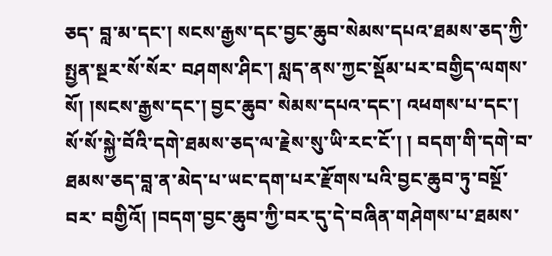ཅད་ བླ་མ་དང་། སངས་རྒྱས་དང་བྱང་ཆུབ་སེམས་དཔའ་ཐམས་ཅད་ཀྱི་སྤྱན་སྔར་སོ་སོར་ བཤགས་ཤིང་། སླད་ནས་ཀྱང་སྡོམ་པར་བགྱིད་ལགས་སོ། །སངས་རྒྱས་དང་། བྱང་ཆུབ་ སེམས་དཔའ་དང་། འཕགས་པ་དང་། སོ་སོ་སྐྱེ་བོའི་དགེ་ཐམས་ཅད་ལ་རྗེས་སུ་ཡི་རང་ངོ་། ། བདག་གི་དགེ་བ་ཐམས་ཅད་བླ་ན་མེད་པ་ཡང་དག་པར་རྫོགས་པའི་བྱང་ཆུབ་ཏུ་བསྔོ་བར་ བགྱིའོ། །བདག་བྱང་ཆུབ་ཀྱི་བར་དུ་དེ་བཞིན་གཤེགས་པ་ཐམས་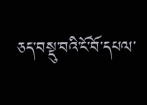ཅད་བསྡུ་བའི་ངོ་བོ་དཔལ་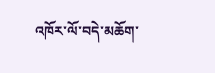འཁོར་ལོ་བདེ་མཆོག་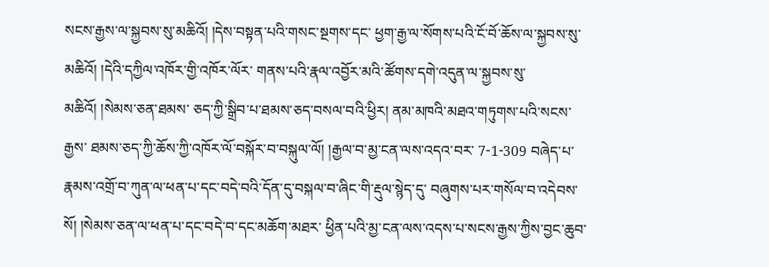སངས་རྒྱས་ལ་སྐྱབས་སུ་མཆིའོ། །དེས་བསྟན་པའི་གསང་སྔགས་དང་ ཕྱག་རྒྱ་ལ་སོགས་པའི་ངོ་བོ་ཆོས་ལ་སྐྱབས་སུ་མཆིའོ། །དེའི་དཀྱིལ་འཁོར་གྱི་འཁོར་ལོར་ གནས་པའི་རྣལ་འབྱོར་མའི་ཚོགས་དགེ་འདུན་ལ་སྐྱབས་སུ་མཆིའོ། །སེམས་ཅན་ཐམས་ ཅད་ཀྱི་སྒྲིབ་པ་ཐམས་ཅད་བསལ་བའི་ཕྱིར། ནམ་མཁའི་མཐའ་གཏུགས་པའི་སངས་རྒྱས་ ཐམས་ཅད་ཀྱི་ཆོས་ཀྱི་འཁོར་ལོ་བསྐོར་བ་བསྐུལ་ལོ། །རྒྱལ་བ་མྱ་ངན་ལས་འདའ་བར་ 7-1-309 བཞེད་པ་རྣམས་འགྲོ་བ་ཀུན་ལ་ཕན་པ་དང་བདེ་བའི་དོན་དུ་བསྐལ་བ་ཞིང་གི་རྡུལ་སྙེད་དུ་ བཞུགས་པར་གསོལ་བ་འདེབས་སོ། །སེམས་ཅན་ལ་ཕན་པ་དང་བདེ་བ་དང་མཆོག་མཐར་ ཕྱིན་པའི་མྱ་ངན་ལས་འདས་པ་སངས་རྒྱས་ཀྱིས་བྱང་ཆུབ་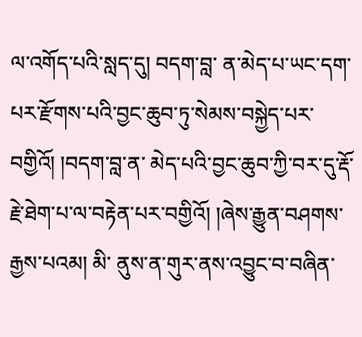ལ་འགོད་པའི་སླད་དུ། བདག་བླ་ ན་མེད་པ་ཡང་དག་པར་རྫོགས་པའི་བྱང་ཆུབ་ཏུ་སེམས་བསྐྱེད་པར་བགྱིའོ། །བདག་བླ་ན་ མེད་པའི་བྱང་ཆུབ་ཀྱི་བར་དུ་རྡོ་རྗེ་ཐེག་པ་ལ་བརྟེན་པར་བགྱིའོ། །ཞེས་རྒྱུན་བཤགས་རྒྱས་པའམ། མི་ ནུས་ན་གུར་ནས་འབྱུང་བ་བཞིན་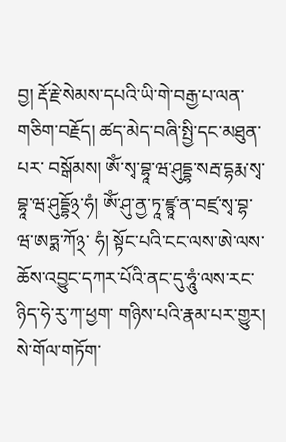བྱ། རྡོ་རྗེ་སེམས་དཔའི་ཡི་གེ་བརྒྱ་པ་ལན་གཅིག་བརྗོད། ཚད་མེད་བཞི་སྤྱི་དང་མཐུན་པར་ བསྒོམས། ༀ་སྭ་བྷཱ་ཝ་ཤུདྡྷ་སརྦ་དྷརྨ་སྭ་བྷཱ་ཝ་ཤུདྡྷོ྅་ཧཾ། ༀ་ཤུ་ནྱ་ཏཱ་ཛྙཱ་ན་བཛྲ་སྭ་བྷ་ཝ་ཨཏྨ་ཀོ྅་ ཧཾ། སྟོང་པའི་ངང་ལས་ཨེ་ལས་ཆོས་འབྱུང་དཀར་པོའི་ནང་དུ་ཧཱུཾ་ལས་རང་ཉིད་ཧེ་རུ་ཀ་ཕྱག་ གཉིས་པའི་རྣམ་པར་གྱུར། སེ་གོལ་གཏོག་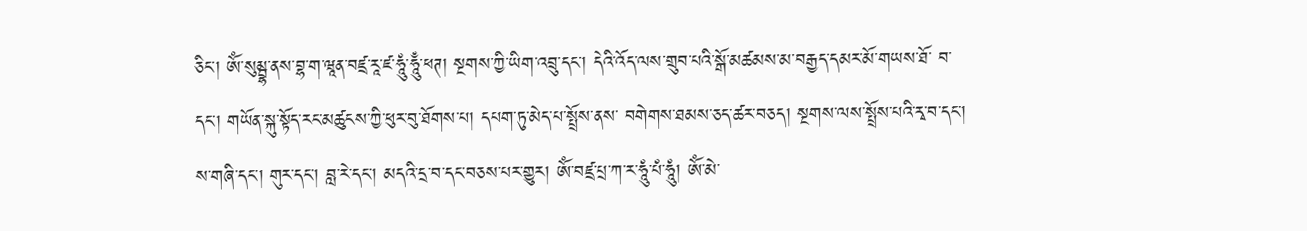ཅིང་། ༀ་སུམྦྷ་ནས་བྷ་ག་ཝཱན་བཛྲ་རཱ་ཛ་ཧཱུཾ་ཧཱུྃ་ཕཊ། སྔགས་ཀྱི་ཡིག་འབྲུ་དང་། དེའི་འོད་ལས་གྲུབ་པའི་སྒོ་མཚམས་མ་བརྒྱད་དམར་མོ་གཡས་ཐོ་ བ་དང་། གཡོན་སྐུ་སྟོད་རང་མཚུངས་ཀྱི་ཕུར་བུ་ཐོགས་པ། དཔག་ཏུ་མེད་པ་སྤྲོས་ནས་ བགེགས་ཐམས་ཅད་ཚར་བཅད། སྔགས་ལས་སྤྲོས་པའི་རྭ་བ་དང་། ས་གཞི་དང་། གུར་དང་། བླ་རེ་དང་། མདའི་དྲ་བ་དང་བཅས་པར་གྱུར། ༀ་བཛྲ་པྲ་ཀ་ར་ཧཱུཾ་པཾ་ཧཱུཾ། ༀ་མེ་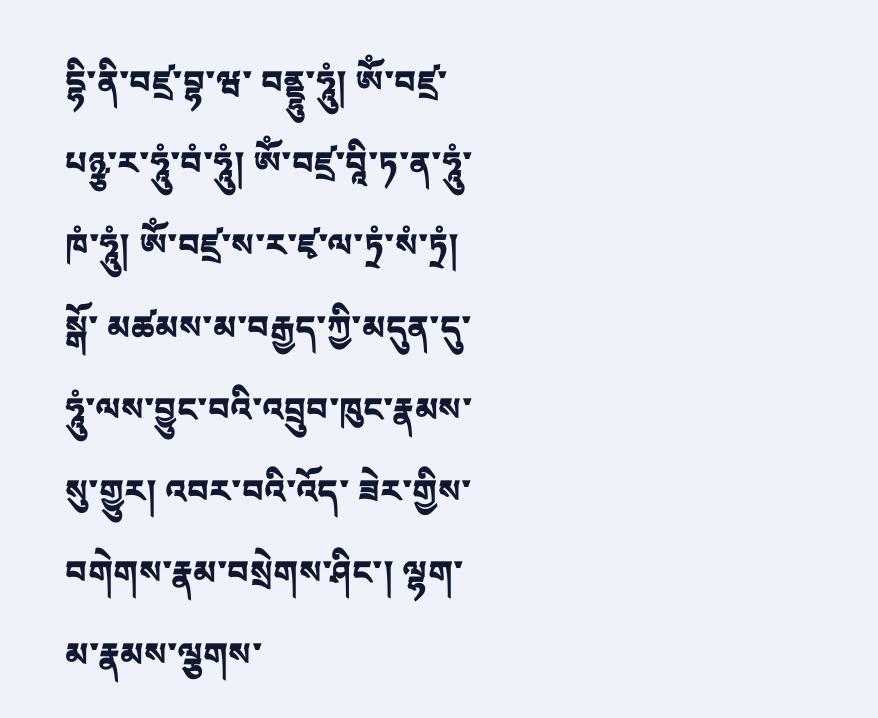དྷི་ནི་བཛྲ་བྷ་ཝ་ བནྡྷུ་ཧཱུཾ། ༀ་བཛྲ་པཉྩ་ར་ཧཱུཾ་བཾ་ཧཱུཾ། ༀ་བཛྲ་བཱི་ཏ་ན་ཧཱུཾ་ཁཾ་ཧཱུཾ། ༀ་བཛྲ་ས་ར་ཛྭ་ལ་ཏྲཾ་སཾ་ཏྲཾ། སྒོ་ མཚམས་མ་བརྒྱད་ཀྱི་མདུན་དུ་ཧཱུཾ་ལས་བྱུང་བའི་འབྲུབ་ཁུང་རྣམས་སུ་གྱུར། འབར་བའི་འོད་ ཟེར་གྱིས་བགེགས་རྣམ་བསྲེགས་ཤིང་། ལྷག་མ་རྣམས་ལྕགས་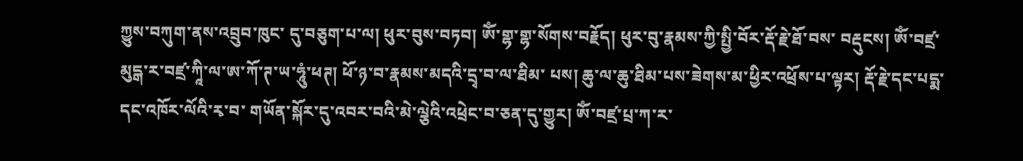ཀྱུས་བཀུག་ནས་འབྲུབ་ཁུང་ དུ་བཅུག་པ་ལ། ཕུར་བུས་བཏབ། ༀ་གྷ་གྷ་སོགས་བརྗོད། ཕུར་བུ་རྣམས་ཀྱི་སྤྱི་བོར་རྡོ་རྗེ་ཐོ་བས་ བརྡུངས། ༀ་བཛྲ་མུདྒ་ར་བཛྲ་ཀཱི་ལ་ཨ་ཀོ་ཊ་ཡ་ཧཱུཾ་ཕཊ། ཕོ་ཉ་བ་རྣམས་མདའི་དྲྭ་བ་ལ་ཐིམ་ པས། ཆུ་ལ་ཆུ་ཐིམ་པས་ཟེགས་མ་ཕྱིར་འཕྲོས་པ་ལྟར། རྡོ་རྗེ་དང་པདྨ་དང་འཁོར་ལོའི་རྭ་བ་ གཡོན་སྐོར་དུ་འབར་བའི་མེ་ལྕེའི་འཕྲེང་བ་ཅན་དུ་གྱུར། ༀ་བཛྲ་པྲ་ཀ་ར་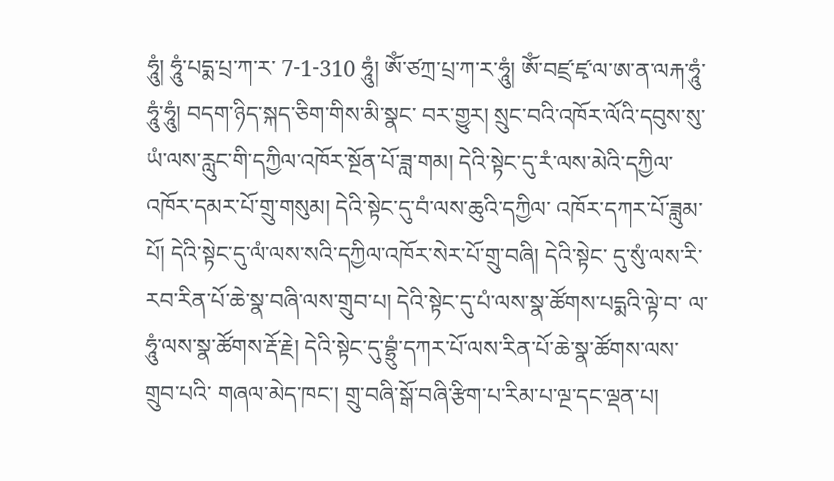ཧཱུཾ། ཧཱུཾ་པདྨ་པྲ་ཀ་ར་ 7-1-310 ཧཱུཾ། ༀ་ཙཀྲ་པྲ་ཀ་ར་ཧཱུཾ། ༀ་བཛྲ་ཛྭ་ལ་ཨ་ན་ལརྐ་ཧཱུཾ་ཧཱུཾ་ཧཱུཾ། བདག་ཉིད་སྐད་ཅིག་གིས་མི་སྣང་ བར་གྱུར། སྲུང་བའི་འཁོར་ལོའི་དབུས་སུ་ཡཾ་ལས་རླུང་གི་དཀྱིལ་འཁོར་སྔོན་པོ་ཟླ་གམ། དེའི་སྟེང་དུ་རཾ་ལས་མེའི་དཀྱིལ་འཁོར་དམར་པོ་གྲུ་གསུམ། དེའི་སྟེང་དུ་བཾ་ལས་ཆུའི་དཀྱིལ་ འཁོར་དཀར་པོ་ཟླུམ་པོ། དེའི་སྟེང་དུ་ལཾ་ལས་སའི་དཀྱིལ་འཁོར་སེར་པོ་གྲུ་བཞི། དེའི་སྟེང་ དུ་སུཾ་ལས་རི་རབ་རིན་པོ་ཆེ་སྣ་བཞི་ལས་གྲུབ་པ། དེའི་སྟེང་དུ་པཾ་ལས་སྣ་ཚོགས་པདྨའི་ལྟེ་བ་ ལ་ཧཱུཾ་ལས་སྣ་ཚོགས་རྡོ་རྗེ། དེའི་སྟེང་དུ་བྷྲུཾ་དཀར་པོ་ལས་རིན་པོ་ཆེ་སྣ་ཚོགས་ལས་གྲུབ་པའི་ གཞལ་མེད་ཁང་། གྲུ་བཞི་སྒོ་བཞི་རྩིག་པ་རིམ་པ་ལྔ་དང་ལྡན་པ།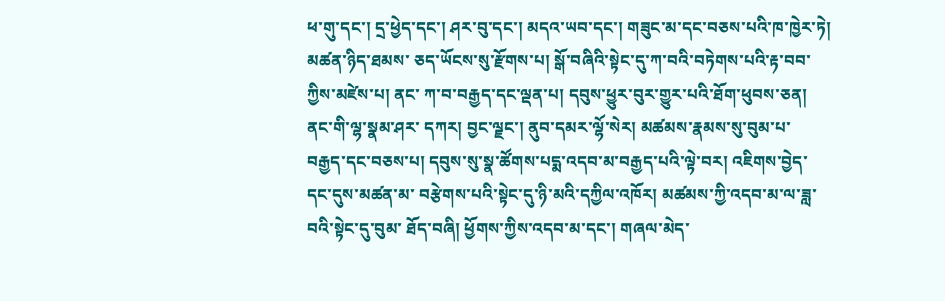ཕ་གུ་དང་། དྲ་ཕྱེད་དང་། ཤར་བུ་དང་། མདའ་ཡབ་དང་། གཟུང་མ་དང་བཅས་པའི་ཁ་ཁྱེར་ཏེ། མཚན་ཉིད་ཐམས་ ཅད་ཡོངས་སུ་རྫོགས་པ། སྒོ་བཞིའི་སྟེང་དུ་ཀ་བའི་བཏེགས་པའི་རྟ་བབ་ཀྱིས་མཛེས་པ། ནང་ ཀ་བ་བརྒྱད་དང་ལྡན་པ། དབུས་ཕྱུར་བུར་གྱུར་པའི་ཐོག་ཕུབས་ཅན། ནང་གི་ལྷ་སྣམ་ཤར་ དཀར། བྱང་ལྗང་། ནུབ་དམར་ལྷོ་སེར། མཚམས་རྣམས་སུ་བུམ་པ་བརྒྱད་དང་བཅས་པ། དབུས་སུ་སྣ་ཚོགས་པདྨ་འདབ་མ་བརྒྱད་པའི་ལྟེ་བར། འཇིགས་བྱེད་དང་དུས་མཚན་མ་ བརྩེགས་པའི་སྟེང་དུ་ཉི་མའི་དཀྱིལ་འཁོར། མཚམས་ཀྱི་འདབ་མ་ལ་ཟླ་བའི་སྟེང་དུ་བུམ་ ཐོད་བཞི། ཕྱོགས་ཀྱིས་འདབ་མ་དང་། གཞལ་མེད་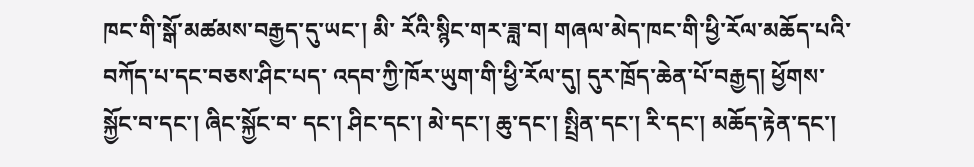ཁང་གི་སྒོ་མཚམས་བརྒྱད་དུ་ཡང་། མི་ རོའི་སྙིང་གར་ཟླ་བ། གཞལ་མེད་ཁང་གི་ཕྱི་རོལ་མཆོད་པའི་བཀོད་པ་དང་བཅས་ཤིང་པད་ འདབ་ཀྱི་ཁོར་ཡུག་གི་ཕྱི་རོལ་དུ། དུར་ཁྲོད་ཆེན་པོ་བརྒྱད། ཕྱོགས་སྐྱོང་བ་དང་། ཞིང་སྐྱོང་བ་ དང་། ཤིང་དང་། མེ་དང་། ཆུ་དང་། སྤྲིན་དང་། རི་དང་། མཆོད་རྟེན་དང་།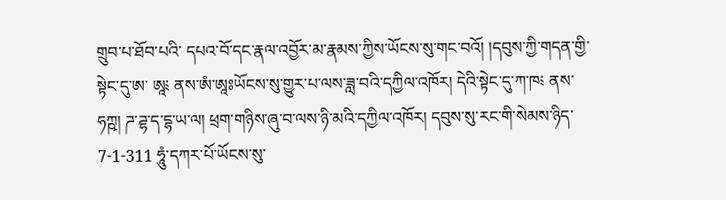གྲུབ་པ་ཐོབ་པའི་ དཔའ་བོ་དང་རྣལ་འབྱོར་མ་རྣམས་ཀྱིས་ཡོངས་སུ་གང་བའོ། །དབུས་ཀྱི་གདན་གྱི་སྟེང་དུ་ཨ་ ཨཱ༴ ནས་ཨཾ་ཨཱཿཡོངས་སུ་གྱུར་པ་ལས་ཟླ་བའི་དཀྱིལ་འཁོར། དེའི་སྟེང་དུ་ཀ་ཁ༴ ནས་ཧཀྵ། ཌ་ཌྷ་ད་དྷ་ཡ་ལ། ཕྲག་གཉིས་ཞུ་བ་ལས་ཉི་མའི་དཀྱིལ་འཁོར། དབུས་སུ་རང་གི་སེམས་ཉིད་ 7-1-311 ཧཱུཾ་དཀར་པོ་ཡོངས་སུ་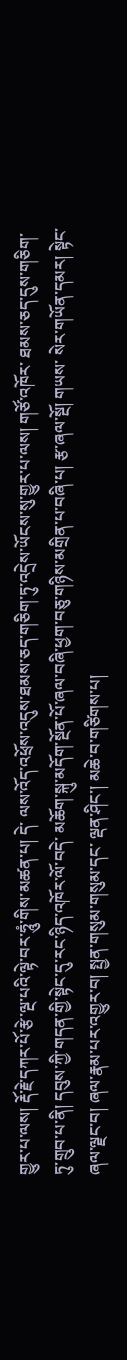གྱུར་པ་ལས། རྡོ་རྗེ་དཀར་པོ་རྩེ་ལྔ་པའི་ལྟེ་བར་ཧཱུཾ་གིས་མཚན་པ། དེ་ ལས་འོད་འཕྲོས་འདུས་ཐམས་ཅད་གཅིག་ཏུ་འདྲེས་ཡོངས་སུ་གྱུར་པ་ལས། གཙོ་འཁོར་ ཐམས་ཅད་དུས་གཅིག་ཏུ་གྲུབ་པ་ནི། དབུས་ཀྱི་གདན་གྱི་སྟེང་དུ་རང་ཉིད་འཁོར་ལོ་བདེ་ མཆོག་སྐུ་མདོག་སྔོན་པོ་ཞལ་བཞི་ཕྱག་བཅུ་གཉིས་མགྲིན་པ་བཞི་པ། རྩ་ཞལ་སྔོ། གཡས་ སེར་གཡོན་དམར། སྟེང་ཞལ་ལྗང་བ། ཞལ་རྣམ་པར་འགྱུར་བ། སྤྱན་གསུམ་གསུམ་དང་ ལྡན་ཤིང་། མཆེ་བ་གཙིགས་པ།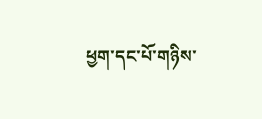ཕྱག་དང་པོ་གཉིས་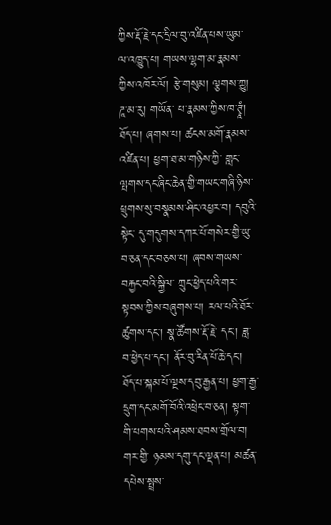ཀྱིས་རྡོ་རྗེ་དང་དྲིལ་བུ་འཛིན་པས་ཡུམ་ ལ་འཁྱུད་པ། གཡས་ལྷག་མ་རྣམས་ཀྱིས་འཁོར་ལོ། རྩེ་གསུམ། ལྕགས་ཀྱུ། ཌཱ་མ་རུ། གཡོན་ པ་རྣམས་ཀྱིས་ཁ་ཊྭཱཾ། ཐོད་པ། ཞགས་པ། ཚངས་མགོ་རྣམས་འཛིན་པ། ཕྱག་ཐ་མ་གཉིས་ཀྱི་ གླང་ལྤགས་དང་ཞིང་ཆེན་གྱི་གཡང་གཞི་ཉིས་ཕྲུགས་སུ་བསྣམས་ཤིང་འཕྱར་བ། དབུའི་སྟེང་ དུ་གདུགས་དཀར་པོ་གསེར་གྱི་ཡུ་བ་ཅན་དང་བཅས་པ། ཞབས་གཡས་བརྐྱང་བའི་སྐྱིལ་ ཀྲུང་ཕྱེད་པའི་གར་སྟབས་ཀྱིས་བཞུགས་པ། རལ་པའི་ཐོར་ཚུགས་དང་། སྣ་ཚོགས་རྡོ་རྗེ་ དང་། ཟླ་བ་ཕྱེད་པ་དང་། ནོར་བུ་རིན་པོ་ཆེ་དང་། ཐོད་པ་སྐམ་པོ་ལྔས་དབུ་རྒྱན་པ། ཕྱག་རྒྱ་ དྲུག་དང་མགོ་བོའི་འཕྲེང་བ་ཅན། སྟག་གི་པགས་པའི་ཤམས་ཐབས་གྲོལ་བ། གར་གྱི་ ཉམས་དགུ་དང་ལྡན་པ། མཚན་དཔེས་སྤྲས་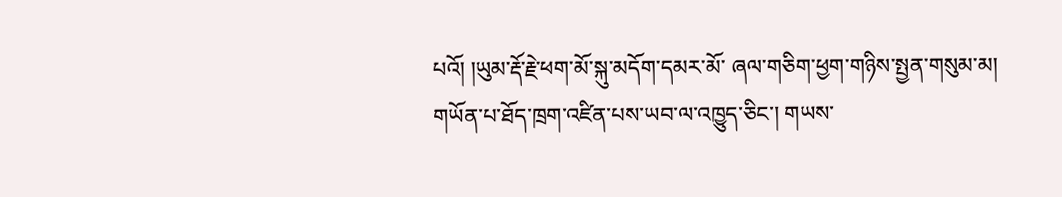པའོ། །ཡུམ་རྡོ་རྗེ་ཕག་མོ་སྐུ་མདོག་དམར་མོ་ ཞལ་གཅིག་ཕྱག་གཉིས་སྤྱན་གསུམ་མ། གཡོན་པ་ཐོད་ཁྲག་འཛིན་པས་ཡབ་ལ་འཁྱུད་ཅིང་། གཡས་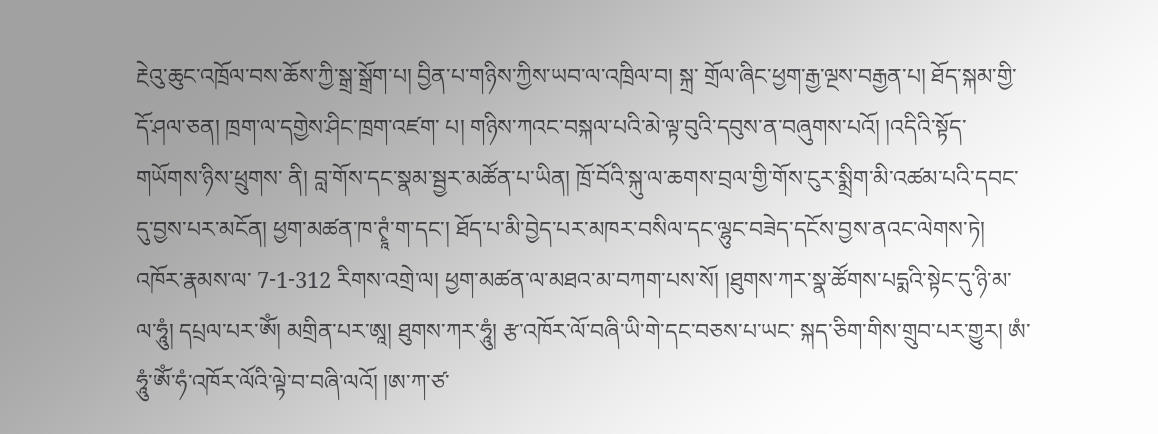རྔེའུ་ཆུང་འཁྲོལ་བས་ཆོས་ཀྱི་སྒྲ་སྒྲོག་པ། བྱིན་པ་གཉིས་ཀྱིས་ཡབ་ལ་འཁྲིལ་བ། སྐྲ་ གྲོལ་ཞིང་ཕྱག་རྒྱ་ལྔས་བརྒྱན་པ། ཐོད་སྐམ་གྱི་དོ་ཤལ་ཅན། ཁྲག་ལ་དགྱེས་ཤིང་ཁྲག་འཛག་ པ། གཉིས་ཀའང་བསྐལ་པའི་མེ་ལྟ་བུའི་དབུས་ན་བཞུགས་པའོ། །འདིའི་སྟོད་གཡོགས་ཉིས་ཕྲུགས་ ནི། བླ་གོས་དང་སྣམ་སྦྱར་མཚོན་པ་ཡིན། ཁྲོ་བོའི་སྐུ་ལ་ཆགས་བྲལ་གྱི་གོས་ངུར་སྨྲིག་མི་འཚམ་པའི་དབང་དུ་བྱས་པར་མངོན། ཕྱག་མཚན་ཁ་ཊྭཱཾ་ག་དང་། ཐོད་པ་མི་བྱེད་པར་མཁར་བསིལ་དང་ལྷུང་བཟེད་དངོས་བྱས་ནའང་ལེགས་ཏེ། འཁོར་རྣམས་ལ་ 7-1-312 རིགས་འགྲེ་ལ། ཕྱག་མཚན་ལ་མཐའ་མ་བཀག་པས་སོ། །ཐུགས་ཀར་སྣ་ཚོགས་པདྨའི་སྟེང་དུ་ཉི་མ་ལ་ཧཱུཾ། དཔྲལ་པར་ༀ། མགྲིན་པར་ཨཱ། ཐུགས་ཀར་ཧཱུཾ། རྩ་འཁོར་ལོ་བཞི་ཡི་གེ་དང་བཅས་པ་ཡང་ སྐད་ཅིག་གིས་གྲུབ་པར་གྱུར། ཨཾ་ཧཱུཾ་ༀ་ཧཾ་འཁོར་ལོའི་ལྟེ་བ་བཞི་ལའོ། །ཨ་ཀ་ཙ་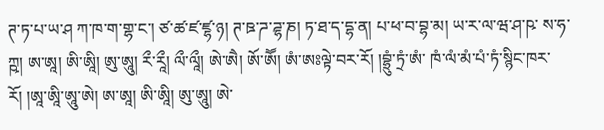ཊ་ཏ་པ་ཡ་ཤ ཀ་ཁ་ག་གྷ་ང་། ཙ་ཚ་ཛ་ཛྷ་ཉ། ཊ་ཋ་ཌ་ཌྷ་ཎ། ཏ་ཐ་ད་དྷ་ན། པ་ཕ་བ་བྷ་མ། ཡ་ར་ལ་ཝ་ཤ་ཥ་ ས་ཧ་ཀྵ། ཨ་ཨཱ། ཨི་ཨཱི། ཨུ་ཨཱུ། རྀ་རཱྀ། ལྀ་ལཱྀ། ཨེ་ཨཻ། ཨོ་ཨཽ། ཨཾ་ཨཿལྟེ་བར་རོ། །བྷྲུཾ་ཏྲཾ་ཨཾ་ ཁཾ་ལཾ་མཾ་པཾ་ཏཾ་སྙིང་ཁར་རོ། །ཨཱ་ཨཱི་ཨཱུ་ཨེ། ཨ་ཨཱ། ཨི་ཨཱི། ཨུ་ཨཱུ། ཨེ་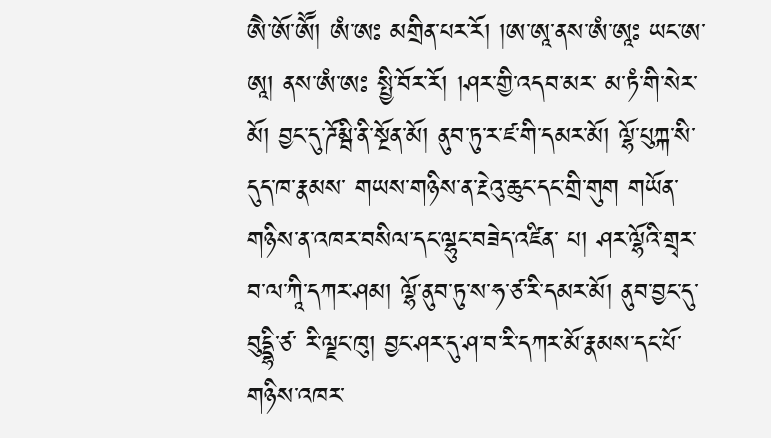ཨཻ་ཨོ་ཨཽ། ཨཾ་ཨཿ མགྲིན་པར་རོ། །ཨ་ཨཱ་ནས་ཨཾ་ཨཱཿ ཡང་ཨ་ཨཱ། ནས་ཨཾ་ཨཿ སྤྱི་བོར་རོ། །ཤར་གྱི་འདབ་མར་ མ་ཏཾ་གི་སེར་མོ། བྱང་དུ་ཌོམྦི་ནི་སྔོན་མོ། ནུབ་ཏུ་ར་ཛ་གི་དམར་མོ། ལྷོ་པུཀྐ་སི་དུད་ཁ་རྣམས་ གཡས་གཉིས་ན་རྔེའུ་ཆུང་དང་གྲི་གུག གཡོན་གཉིས་ན་འཁར་བསིལ་དང་ལྷུང་བཟེད་འཛིན་ པ། ཤར་ལྷོའི་གྲྭར་བ་ལ་ཀཱི་དཀར་ཤམ། ལྷོ་ནུབ་ཏུ་ས་ཧ་ཙ་རི་དམར་མོ། ནུབ་བྱང་དུ་བུདྡྷི་ཙ་ རི་ལྗང་ཁུ། བྱང་ཤར་དུ་ཤ་བ་རི་དཀར་མོ་རྣམས་དང་པོ་གཉིས་འཁར་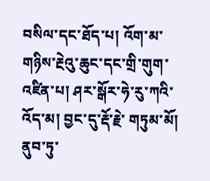བསིལ་དང་ཐོད་པ། འོག་མ་གཉིས་རྔེའུ་ཆུང་དང་གྲི་གུག་འཛིན་པ། ཤར་སྒོར་ཧེ་རུ་ཀའི་འོད་མ། བྱང་དུ་རྡོ་རྗེ་ གཏུམ་མོ། ནུབ་ཏུ་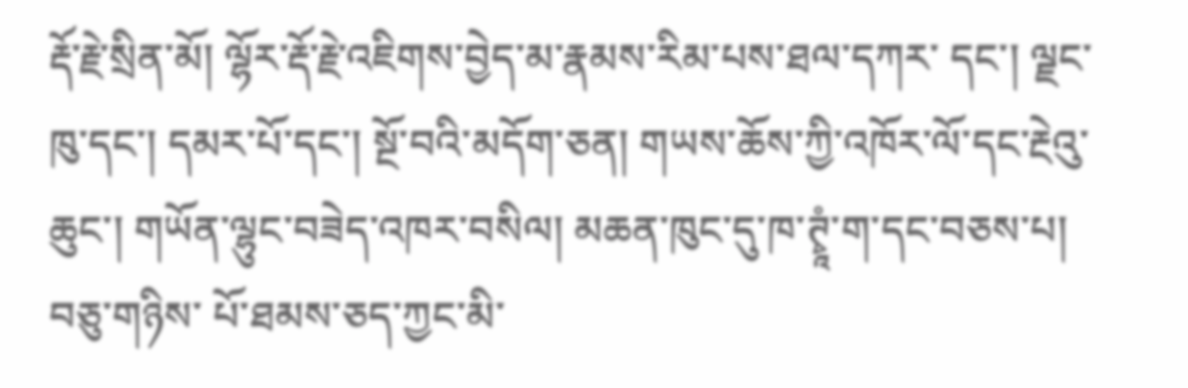རྡོ་རྗེ་སྲིན་མོ། ལྷོར་རྡོ་རྗེ་འཇིགས་བྱེད་མ་རྣམས་རིམ་པས་ཐལ་དཀར་ དང་། ལྗང་ཁུ་དང་། དམར་པོ་དང་། སྔོ་བའི་མདོག་ཅན། གཡས་ཆོས་ཀྱི་འཁོར་ལོ་དང་རྔེའུ་ ཆུང་། གཡོན་ལྷུང་བཟེད་འཁར་བསིལ། མཆན་ཁུང་དུ་ཁ་ཊྭཱཾ་ག་དང་བཅས་པ། བཅུ་གཉིས་ པོ་ཐམས་ཅད་ཀྱང་མི་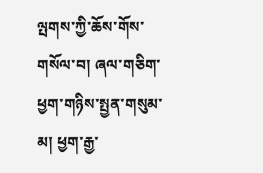ལྤགས་ཀྱི་ཆོས་གོས་གསོལ་བ། ཞལ་གཅིག་ཕྱག་གཉིས་སྤྱན་གསུམ་ མ། ཕྱག་རྒྱ་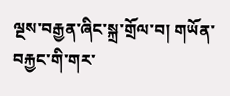ལྔས་བརྒྱན་ཞིང་སྐྲ་གྲོལ་བ། གཡོན་བརྐྱང་གི་གར་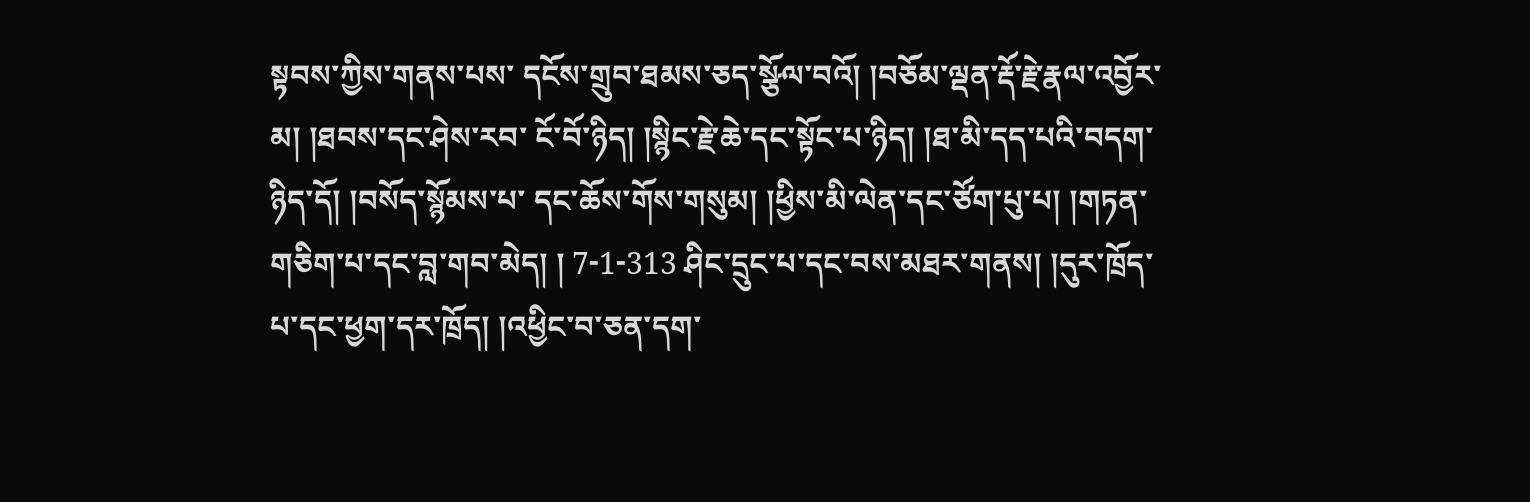སྟབས་ཀྱིས་གནས་པས་ དངོས་གྲུབ་ཐམས་ཅད་སྩོལ་བའོ། །བཅོམ་ལྡན་རྡོ་རྗེ་རྣལ་འབྱོར་མ། །ཐབས་དང་ཤེས་རབ་ ངོ་བོ་ཉིད། །སྙིང་རྗེ་ཆེ་དང་སྟོང་པ་ཉིད། །ཐ་མི་དད་པའི་བདག་ཉིད་དོ། །བསོད་སྙོམས་པ་ དང་ཆོས་གོས་གསུམ། །ཕྱིས་མི་ལེན་དང་ཙོག་པུ་པ། །གཏན་གཅིག་པ་དང་བླ་གབ་མེད། ། 7-1-313 ཤིང་དྲུང་པ་དང་བས་མཐར་གནས། །དུར་ཁྲོད་པ་དང་ཕྱག་དར་ཁྲོད། །འཕྱིང་བ་ཅན་དག་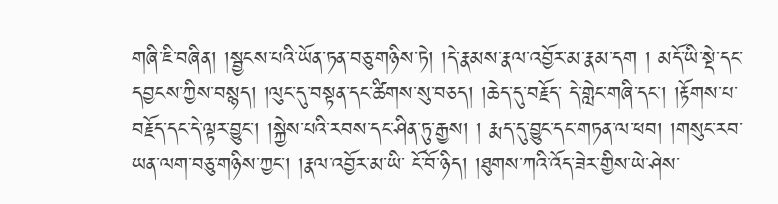གཞི་ཇི་བཞིན། །སྦྱངས་པའི་ཡོན་ཏན་བཅུ་གཉིས་ཏེ། །དེ་རྣམས་རྣལ་འབྱོར་མ་རྣམ་དག ། མདོ་ཡི་སྡེ་དང་དབྱངས་ཀྱིས་བསྙད། །ལུང་དུ་བསྟན་དང་ཚིགས་སུ་བཅད། །ཆེད་དུ་བརྗོད་ དེ་གླེང་གཞི་དང་། །རྟོགས་པ་བརྗོད་དང་དེ་ལྟར་བྱུང་། །སྐྱེས་པའི་རབས་དང་ཤིན་ཏུ་རྒྱས། ། རྨད་དུ་བྱུང་དང་གཏན་ལ་ཕབ། །གསུང་རབ་ཡན་ལག་བཅུ་གཉིས་ཀྱང་། །རྣལ་འབྱོར་མ་ཡི་ ངོ་བོ་ཉིད། །ཐུགས་ཀའི་འོད་ཟེར་གྱིས་ཡེ་ཤེས་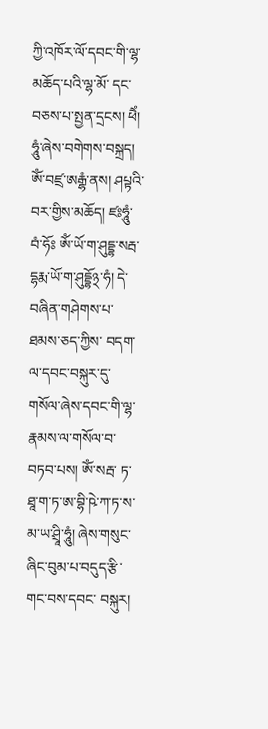ཀྱི་འཁོར་ལོ་དབང་གི་ལྷ་མཆོད་པའི་ལྷ་མོ་ དང་བཅས་པ་སྤྱན་དྲངས། ཕཻཾ། ཧཱུཾ་ཞེས་བགེགས་བསྐྲད། ༀ་བཛྲ་ཨརྒྷཾ་ནས། ཤཔྟའི་བར་གྱིས་མཆོད། ཛཿཧཱུཾ་བཾ་ཧོཿ ༀ་ཡོ་ག་ཤུདྡྷ་སརྦ་དྷརྨ་ཡོ་ག་ཤུདྡྷོ྅་ཧཾ། དེ་བཞིན་གཤེགས་པ་ཐམས་ཅད་ཀྱིས་ བདག་ལ་དབང་བསྐུར་དུ་གསོལ་ཞེས་དབང་གི་ལྷ་རྣམས་ལ་གསོལ་བ་བཏབ་པས། ༀ་སརྦ་ ཏ་ཐཱ་ག་ཏ་ཨ་བྷི་ཥེ་ཀ་ཏ་ས་མ་ཡ་ཤྲཱི་ཧཱུཾ། ཞེས་གསུང་ཞིང་བུམ་པ་བདུད་རྩི་གང་བས་དབང་ བསྐུར།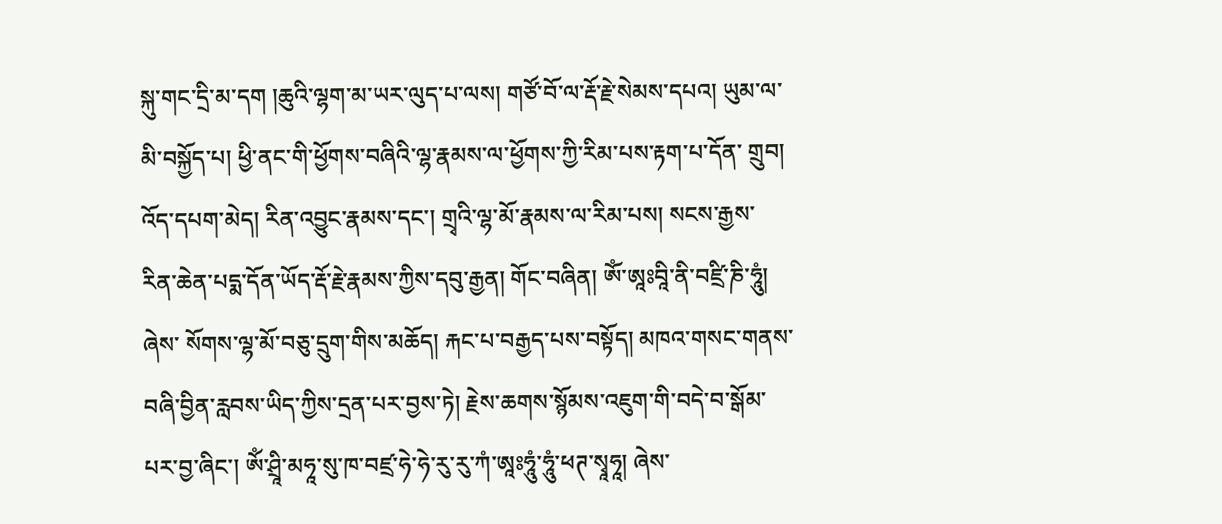སྐུ་གང་དྲི་མ་དག །ཆུའི་ལྷག་མ་ཡར་ལུད་པ་ལས། གཙོ་བོ་ལ་རྡོ་རྗེ་སེམས་དཔའ། ཡུམ་ལ་མི་བསྐྱོད་པ། ཕྱི་ནང་གི་ཕྱོགས་བཞིའི་ལྷ་རྣམས་ལ་ཕྱོགས་ཀྱི་རིམ་པས་རྟག་པ་དོན་ གྲུབ། འོད་དཔག་མེད། རིན་འབྱུང་རྣམས་དང་། གྲྭའི་ལྷ་མོ་རྣམས་ལ་རིམ་པས། སངས་རྒྱས་ རིན་ཆེན་པདྨ་དོན་ཡོད་རྡོ་རྗེ་རྣམས་ཀྱིས་དབུ་རྒྱན། གོང་བཞིན། ༀ་ཨཱཿབཱི་ནི་བཛྲི་ཎི་ཧཱུཾ། ཞེས་ སོགས་ལྷ་མོ་བཅུ་དྲུག་གིས་མཆོད། རྐང་པ་བརྒྱད་པས་བསྟོད། མཁའ་གསང་གནས་བཞི་བྱིན་རླབས་ཡིད་ཀྱིས་དྲན་པར་བྱས་ཏེ། རྗེས་ཆགས་སྙོམས་འཇུག་གི་བདེ་བ་སྒོམ་པར་བྱ་ཞིང་། ༀ་ཤྲཱི་མཧཱ་སུ་ཁ་བཛྲ་ཧེ་ཧེ་རུ་རུ་ཀཾ་ཨཱཿཧཱུཾ་ཧཱུཾ་ཕཊ་སྭཱཧཱ། ཞེས་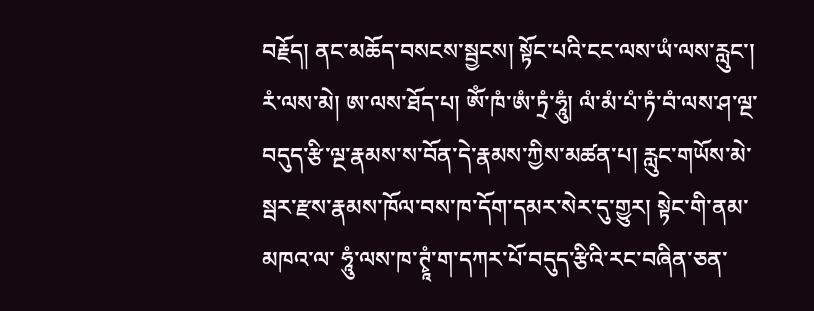བརྗོད། ནང་མཆོད་བསངས་སྦྱངས། སྟོང་པའི་ངང་ལས་ཡཾ་ལས་རླུང་། རཾ་ལས་མེ། ཨ་ལས་ཐོད་པ། ༀ་ཁཾ་ཨཾ་ཏྲཾ་ཧཱུཾ། ལཾ་མཾ་པཾ་ཏཾ་བཾ་ལས་ཤ་ལྔ་བདུད་རྩི་ལྔ་རྣམས་ས་བོན་དེ་རྣམས་ཀྱིས་མཚན་པ། རླུང་གཡོས་མེ་སྦར་རྫས་རྣམས་ཁོལ་བས་ཁ་དོག་དམར་སེར་དུ་གྱུར། སྟེང་གི་ནམ་མཁའ་ལ་ ཧཱུཾ་ལས་ཁ་ཊྭཱཾ་ག་དཀར་པོ་བདུད་རྩིའི་རང་བཞིན་ཅན་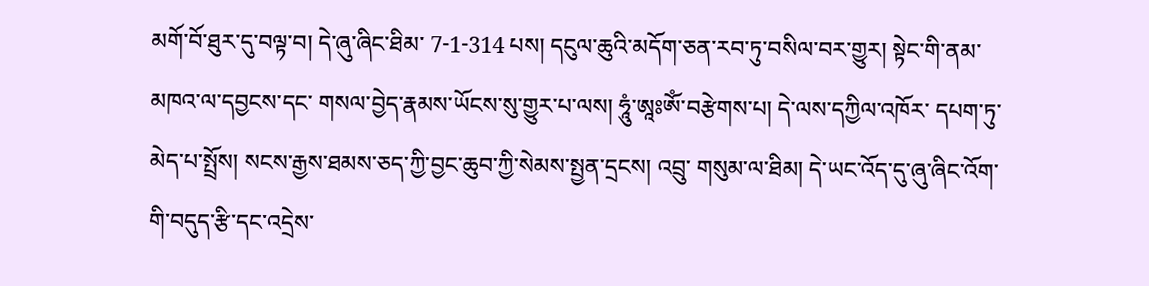མགོ་བོ་ཐུར་དུ་བལྟ་བ། དེ་ཞུ་ཞིང་ཐིམ་ 7-1-314 པས། དངུལ་ཆུའི་མདོག་ཅན་རབ་ཏུ་བསིལ་བར་གྱུར། སྟེང་གི་ནམ་མཁའ་ལ་དབྱངས་དང་ གསལ་བྱེད་རྣམས་ཡོངས་སུ་གྱུར་པ་ལས། ཧཱུཾ་ཨཱཿༀ་བརྩེགས་པ། དེ་ལས་དཀྱིལ་འཁོར་ དཔག་ཏུ་མེད་པ་སྤྲོས། སངས་རྒྱས་ཐམས་ཅད་ཀྱི་བྱང་ཆུབ་ཀྱི་སེམས་སྤྱན་དྲངས། འབྲུ་ གསུམ་ལ་ཐིམ། དེ་ཡང་འོད་དུ་ཞུ་ཞིང་འོག་གི་བདུད་རྩི་དང་འདྲེས་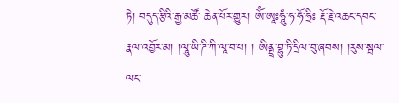ཏེ། བདུད་རྩིའི་རྒྱ་མཚོ་ ཆེན་པོར་གྱུར། ༀ་ཨཱཿཧཱུཾ་ཧ་ཧོ་ཧྲིཿ རྡོ་རྗེ་འཆང་དབང་རྣལ་འབྱོར་མ། །ལཱུ་ཡི་ཌི་ཀི་ལཱ་བ་པ། ། ཨིནྡྲ་བྷུ་ཏི་དྲིལ་བུ་ཞབས། །རུས་སྦལ་ལང་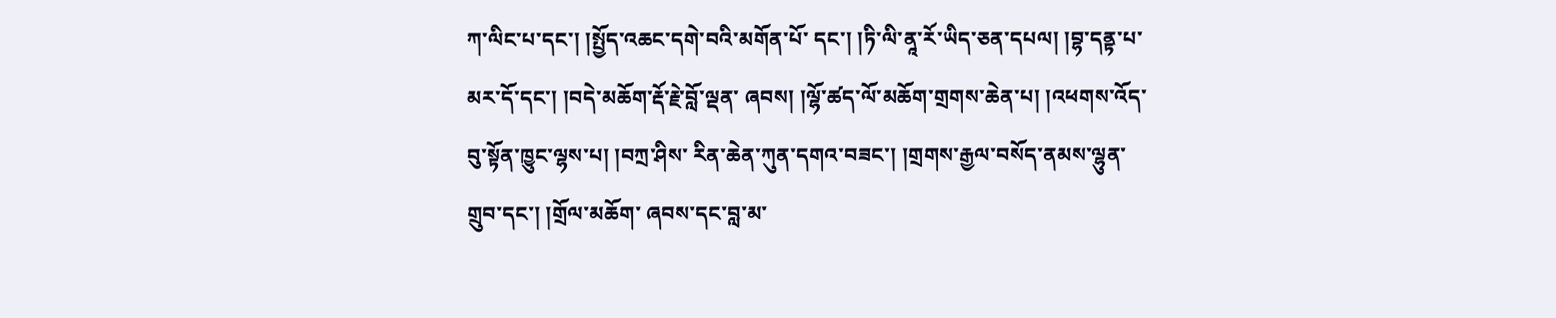ཀ་ལིང་པ་དང་། །སྤྱོད་འཆང་དགེ་བའི་མགོན་པོ་ དང་། །ཏི་ལི་ནཱ་རོ་ཡིད་ཅན་དཔལ། །བྷ་དནྟ་པ་མར་དོ་དང་། །བདེ་མཆོག་རྡོ་རྗེ་བློ་ལྡན་ ཞབས། །ལྷོ་ཚད་ལོ་མཆོག་གྲགས་ཆེན་པ། །འཕགས་འོད་བུ་སྟོན་ཁྱུང་ལྷས་པ། །བཀྲ་ཤིས་ རིན་ཆེན་ཀུན་དགའ་བཟང་། །གྲགས་རྒྱལ་བསོད་ནམས་ལྷུན་གྲུབ་དང་། །གྲོལ་མཆོག་ ཞབས་དང་བླ་མ་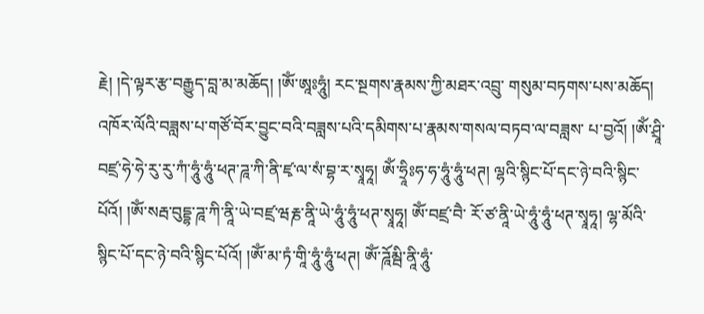རྗེ། །དེ་ལྟར་རྩ་བརྒྱུད་བླ་མ་མཆོད། །ༀ་ཨཱཿཧཱུཾ། རང་སྔགས་རྣམས་ཀྱི་མཐར་འབྲུ་ གསུམ་བཏགས་པས་མཆོད། འཁོར་ལོའི་བཟླས་པ་གཙོ་བོར་བྱུང་བའི་བཟླས་པའི་དམིགས་པ་རྣམས་གསལ་བཏབ་ལ་བཟླས་ པ་བྱའོ། །ༀ་ཤྲཱི་བཛྲ་ཧེ་ཧེ་རུ་རུ་ཀཾ་ཧཱུཾ་ཧཱུཾ་ཕཊ་ཌཱ་ཀི་ནི་ཛྭ་ལ་སཾ་བྷ་ར་སྭཱཧཱ། ༀ་ཧྲཱིཿཧ་ཧ་ཧཱུཾ་ཧཱུཾ་ཕཊ། ལྷའི་སྙིང་པོ་དང་ཉེ་བའི་སྙིང་པོའོ། །ༀ་སརྦ་བུདྡྷ་ཌཱ་ཀི་ནཱི་ཡེ་བཛྲ་ཝརྞ་ནཱི་ཡེ་ཧཱུཾ་ཧཱུཾ་ཕཊ་སྭཱཧཱ། ༀ་བཛྲ་བཻ་ རོ་ཙ་ནཱི་ཡེ་ཧཱུཾ་ཧཱུཾ་ཕཊ་སྭཱཧཱ། ལྷ་མོའི་སྙིང་པོ་དང་ཉེ་བའི་སྙིང་པོའོ། །ༀ་མ་ཏཾ་གཱི་ཧཱུཾ་ཧཱུཾ་ཕཊ། ༀ་ཌཱོམྦི་ནཱི་ཧཱུཾ་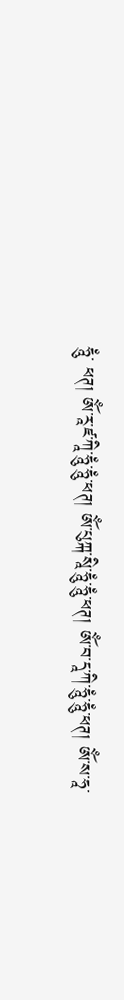ཧཱུཾ་ ཕཊ། ༀ་རཱ་ཛ་ཀཱི་ཧཱུཾ་ཧཱུཾ་ཕཊ། ༀ་པུཀྐ་སཱི་ཧཱུཾ་ཧཱུཾ་ཕཊ། ༀ་བ་དཱ་ཀི་ཧཱུཾ་ཧཱུཾ་ཕཊ། ༀ་ས་ཧཱ་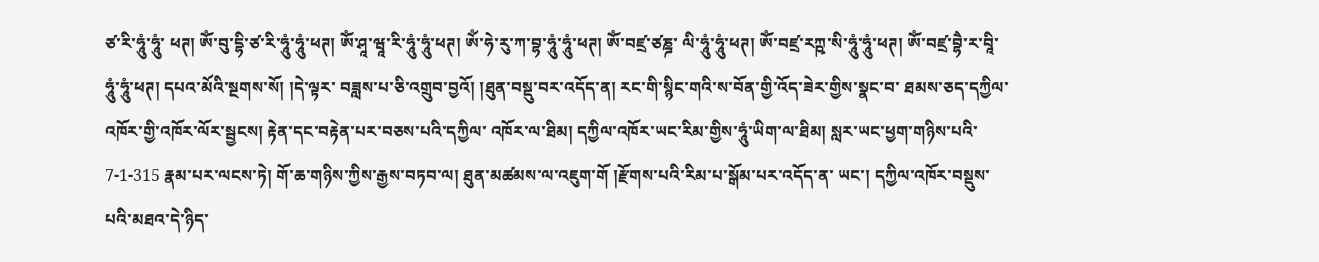ཙ་རི་ཧཱུཾ་ཧཱུཾ་ ཕཊ། ༀ་བུ་དྷི་ཙ་རི་ཧཱུཾ་ཧཱུཾ་ཕཊ། ༀ་ཤཱ་ཝཱ་རི་ཧཱུཾ་ཧཱུཾ་ཕཊ། ༀ་ཧེ་རུ་ཀ་བྷ་ཧཱུཾ་ཧཱུཾ་ཕཊ། ༀ་བཛྲ་ཙཎྜ་ ལི་ཧཱུཾ་ཧཱུཾ་ཕཊ། ༀ་བཛྲ་རཀྵ་སི་ཧཱུཾ་ཧཱུཾ་ཕཊ། ༀ་བཛྲ་བྷཻ་ར་བཱི་ཧཱུཾ་ཧཱུཾ་ཕཊ། དཔའ་མོའི་སྔགས་སོ། །དེ་ལྟར་ བཟླས་པ་ཅི་འགྲུབ་བྱའོ། །ཐུན་བསྡུ་བར་འདོད་ན། རང་གི་སྙིང་གའི་ས་བོན་གྱི་འོད་ཟེར་གྱིས་སྣང་བ་ ཐམས་ཅད་དཀྱིལ་འཁོར་གྱི་འཁོར་ལོར་སྦྱངས། རྟེན་དང་བརྟེན་པར་བཅས་པའི་དཀྱིལ་ འཁོར་ལ་ཐིམ། དཀྱིལ་འཁོར་ཡང་རིམ་གྱིས་ཧཱུཾ་ཡིག་ལ་ཐིམ། སླར་ཡང་ཕྱག་གཉིས་པའི་ 7-1-315 རྣམ་པར་ལངས་ཏེ། གོ་ཆ་གཉིས་ཀྱིས་རྒྱས་བཏབ་ལ། ཐུན་མཚམས་ལ་འཇུག་གོ །རྫོགས་པའི་རིམ་པ་སྒོམ་པར་འདོད་ན་ ཡང་། དཀྱིལ་འཁོར་བསྡུས་པའི་མཐའ་དེ་ཉིད་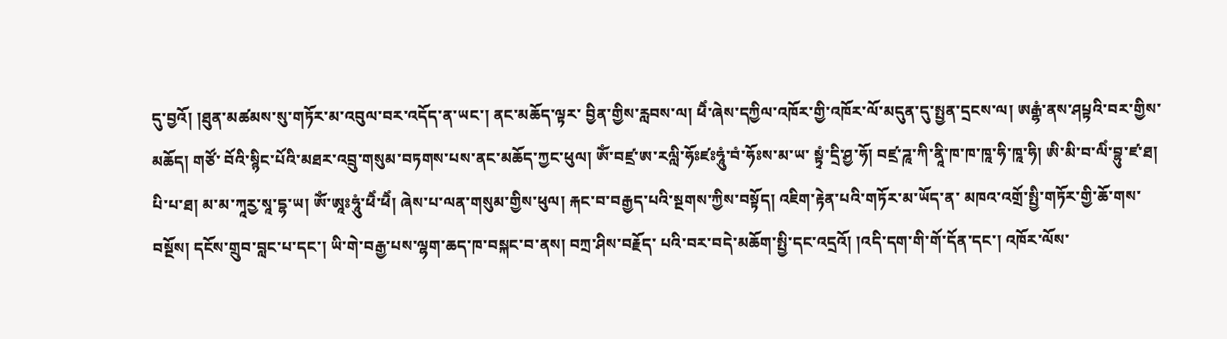དུ་བྱའོ། །ཐུན་མཚམས་སུ་གཏོར་མ་འབུལ་བར་འདོད་ན་ཡང་། ནང་མཆོད་ལྟར་ བྱིན་གྱིས་རླབས་ལ། ཕཻཾ་ཞེས་དཀྱིལ་འཁོར་གྱི་འཁོར་ལོ་མདུན་དུ་སྤྱན་དྲངས་ལ། ཨརྒྷཾ་ནས་ཤཔྟའི་བར་གྱིས་མཆོད། གཙོ་ བོའི་སྙིང་པོའི་མཐར་འབྲུ་གསུམ་བཏགས་པས་ནང་མཆོད་ཀྱང་ཕུལ། ༀ་བཛྲ་ཨ་རལླི་ཧོཿཛཿཧཱུཾ་བཾ་ཧོཿས་མ་ཡ་ སྟྭཾ་དྲི་ཤྱ་ཧོ། བཛྲ་ཌཱ་ཀི་ནཱི་ཁ་ཁ་ཁཱ་ཧི་ཁཱ་ཧི། ཨི་མི་བ་ལིཾ་བྷུ་ཛ་ཐ། པི་པ་ཐ། མ་མ་ཀཱརྱ་སཱ་དྷ་ཡ། ༀ་ཨཱཿཧཱུཾ་ཕཻཾ་ཕཻཾ། ཞེས་པ་ལན་གསུམ་གྱིས་ཕུལ། རྐང་བ་བརྒྱད་པའི་སྔགས་ཀྱིས་བསྟོད། འཇིག་རྟེན་པའི་གཏོར་མ་ཡོད་ན་ མཁའ་འགྲོ་སྤྱི་གཏོར་གྱི་ཆོ་གས་བསྔོས། དངོས་གྲུབ་བླང་པ་དང་། ཡི་གེ་བརྒྱ་པས་ལྷག་ཆད་ཁ་བསྐང་བ་ནས། བཀྲ་ཤིས་བརྗོད་ པའི་བར་བདེ་མཆོག་སྤྱི་དང་འདྲའོ། །འདི་དག་གི་གོ་དོན་དང་། འཁོར་ལོས་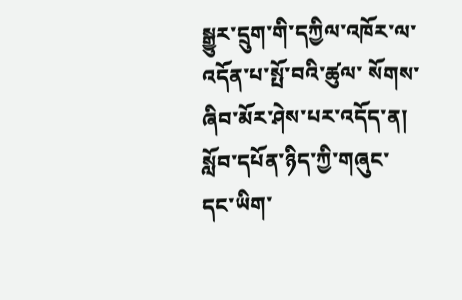སྒྱུར་དྲུག་གི་དཀྱིལ་འཁོར་ལ་འདོན་པ་སྤོ་བའི་ཚུལ་ སོགས་ཞིབ་མོར་ཤེས་པར་འདོད་ན། སློབ་དཔོན་ཉིད་ཀྱི་གཞུང་དང་ཡིག་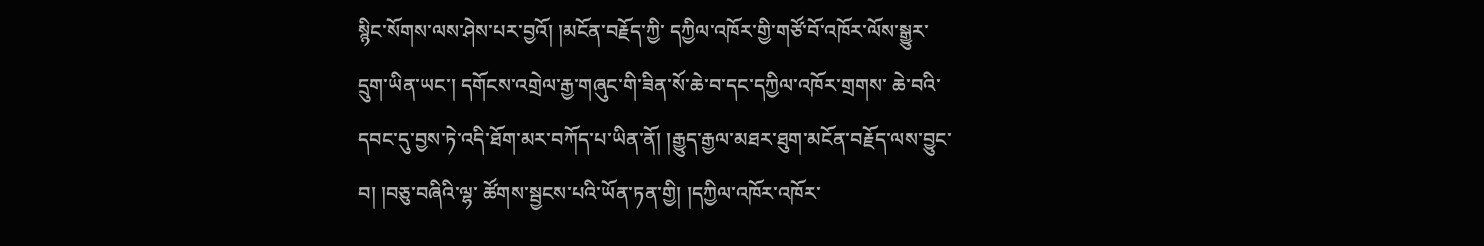སྙིང་སོགས་ལས་ཤེས་པར་བྱའོ། །མངོན་བརྗོད་ཀྱི་ དཀྱིལ་འཁོར་གྱི་གཙོ་བོ་འཁོར་ལོས་སྒྱུར་དྲུག་ཡིན་ཡང་། དགོངས་འགྲེལ་རྒྱ་གཞུང་གི་ཟིན་སོ་ཆེ་བ་དང་དཀྱིལ་འཁོར་གྲགས་ ཆེ་བའི་དབང་དུ་བྱས་ཏེ་འདི་ཐོག་མར་བཀོད་པ་ཡིན་ནོ། །རྒྱུད་རྒྱལ་མཐར་ཐུག་མངོན་བརྗོད་ལས་བྱུང་བ། །བཅུ་བཞིའི་ལྷ་ ཚོགས་སྦྱངས་པའི་ཡོན་ཏན་གྱི། །དཀྱིལ་འཁོར་འཁོར་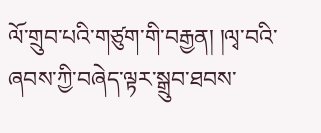ལོ་གྲུབ་པའི་གཙུག་གི་བརྒྱན། །ལྭ་བའི་ཞབས་ཀྱི་བཞེད་ལྟར་སྒྲུབ་ཐབས་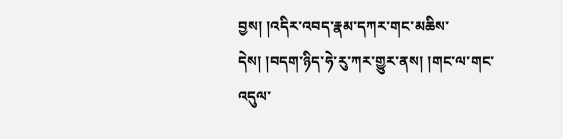བྱས། །འདིར་འབད་རྣམ་དཀར་གང་མཆིས་དེས། །བདག་ཉིད་ཧེ་རུ་ཀར་གྱུར་ནས། །གང་ལ་གང་འདུལ་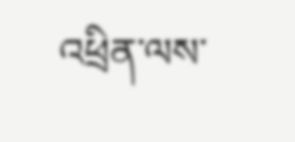འཕྲིན་ལས་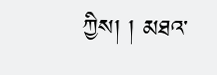ཀྱིས། ། མཐའ་